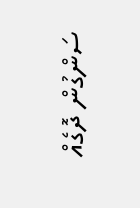ސަންގުން ދޮގެއް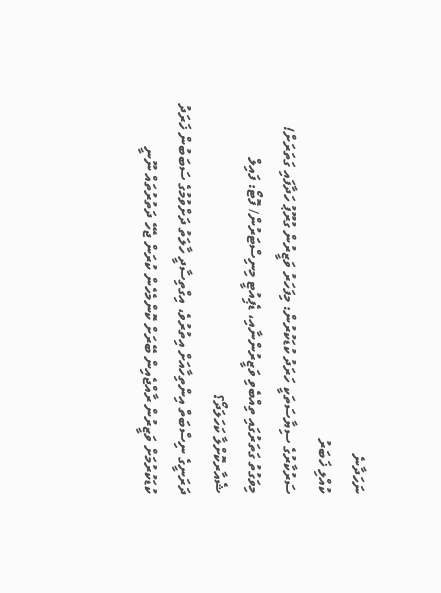ނަހަދާނެ
ކުއްލި ޚަބަރު
ސަރުކާރުގެ ސިޔާސަތަކީ ހަރަދު ކުޑަކުރުން: މިފަހަރު ވަޒީރުން ގުރޫޕު ހަދާފައި ގަތަރަށް!
މިވަގުތު ގަތަރުގައި ތިއްބެވި ވަޒީރުންނާއި، ޑެޕިއުޓީ މިނިސްޓަރުން/ ފޮޓޯ: ފައިލް
ޝެއާރކޮށްލާ ކަހަލަދޯ؟
ދަރަނީގެ ނިސްބަތް އިންތިހާއަށް އިތުރުވެ، އިގްތިސާދީ ހާލަތު ދަށްވުމުގެ ސަބަބުން ޚަރަދު ކުޑަކުރުމަށް ވަޒީރުން ރާއްޖެއިން ބޭރަށް ކޮންމެހެން ކުރަން ޖެހޭ ދަތުރުތައް ނޫނީ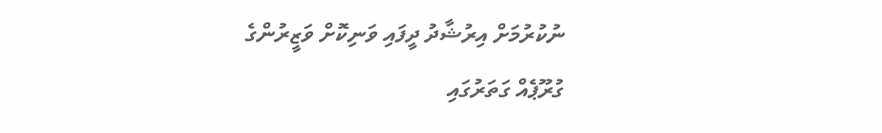ނުކުރުމަށް އިރުޝާދު ދީފައި ވަނިކޮށް ވަޒީރުންގެ ގުރޫޕެއް ގަތަރުގައި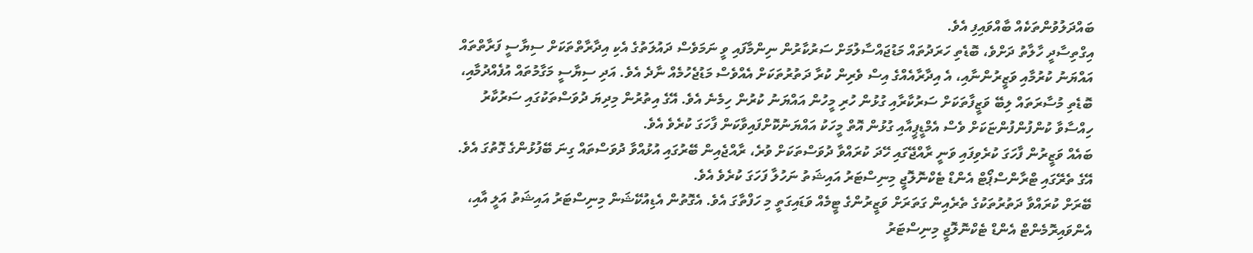ބައްދަލުވުންތަކެއް ބާއްވައިފި އެވެ.
އިގްތިސާދީ ހާލާތު ދަށްވެ، ބޮޑެތި ހަރަދުތައް މަޑުޖައްސާލުމަށް ސަރުކާރުން ނިންމާފައި ވީ ނަމަވެސް ދައުލަތުގެ އެކި އިދާރާތްތަކަށް ސިޔާސީ ފަރާތްތައް އައްޔަނު ކުރުމާއި ވަޒީރުންނާއި، އެ އިދާރާއެއްގެ އިސް ވެރިން ކުރާ ދަތުރުތަކަށް އެއްވެސް މަޑުޖެހުމެއް ނާދެ އެވެ. އަދި ސިޔާސީ މަގާމުތައް އުފެއްދުމާއި، ބޮޑެތި މުސާރަތައް ލިބޭ ވަޒީފާތަކަށް ސަރުކާރާއި ގުޅުން ހުރި މީހުން އައްޔަނު ކުރުން ހިމެނެ އެވެ. އޭގެ އިތުރުން މިދިޔަ ދުވަސްތަކުގައި ސަރުކާރު ހިއްސާވާ ކުންފުންފުންޏަކަށް ވެސް އެމްޑީޕީއާއި ގުޅުން އޮތް މީހަކު އައްޔަނުކޮށްފައިވާކަން ފާހަގަ ކުރެވެ އެވެ.
ބައެއް ވަޒީރުން ފާހަގަ ކުރެވިފައި ވަނީ ރާއްޖޭގައި ހޭދަ ކުރައްވާ ދުވަސްތަކަށް ވުރެ، ރާއްޖެއިން ބޭރުގައި އުޅުއްވާ ދުވަސްތައް ގިނަ ބޭފުޅުންގެ ގޮތުގަ އެވެ. އޭގެ ތެރޭގައި ޓްރާންސްޕޯޓް އެންޑް ޓެކްނޮލޮޖީ މިނިސްޓަރު އައިޝަތު ނަހުލާ ފަހަގަ ކުރެވެ އެވެ.
ބޭރަށް ކުރައްވާ ދަތުރުތަކުގެ ތެރެއިން ގަތަރަށް ވަޒީރުންގެ ޓީމެއް ވަޑައިގަތީ މި ހަފްތާގަ އެވެ. އެގޮތުން އެޑިއުކޭޝަން މިނިސްޓަރު އައިޝަތު އަލީ އާއި، އެންވައިރޮމެންޓް އެންޑް ޓެކްނޮލޮޖީ މިނިސްޓަރު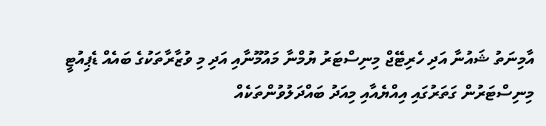އާމިނަތު ޝައުނާ އަދި ހެރިޓޭޖް މިނިސްޓަރު ޔުމްނާ މައުމޫނާއި އަދި މި ވުޒާރާތަކުގެ ބައެއް ޑެޕިއުޓީ މިނިސްޓަރުން ގަތަރުގައި އިއްޔެއާއި މިއަދު ބައްދަލުވުންތަކެއް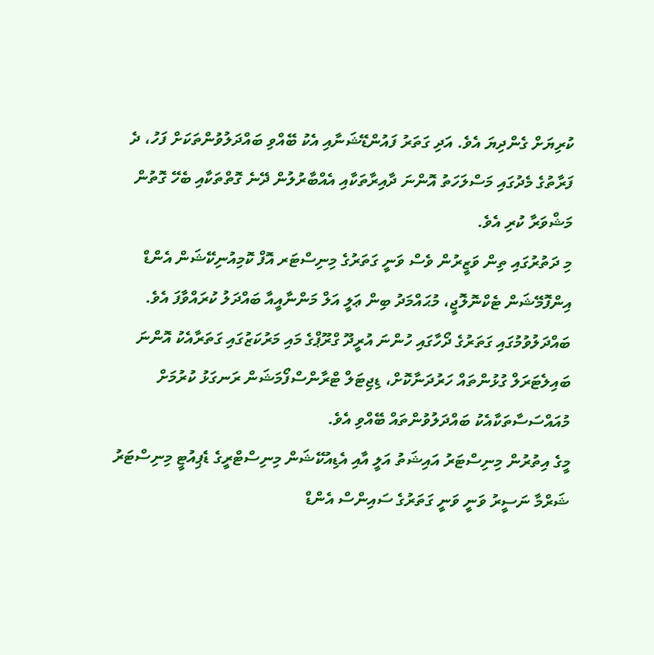ކުރިޔަށް ގެންދިޔަ އެވެ. އަދި ގަތަރު ފައުންޑޭޝަނާއި އެކު ބޭއްވި ބައްދަލުވުންތަކަށް ފަހު، ދެ ފަރާތުގެ މެދުގައި މަސްލަހަތު އޮންނަ ދާއިރާތަކާއި އެއްބާރުލުން ދޭނެ ގޮތްތަކާއި ބެހޭ ގޮތުން މަޝްވަރާ ކުރި އެވެ.
މި ދަތުރުގައި ތިން ވަޒީރުން ވެސް ވަނީ ގަތަރުގެ މިނިސްޓަރ އޮފް ކޮމިއުނިކޭޝަން އެންޑް އިންފޮމޭޝަން ޓެކްނޮލޮޖީ، މުޙައްމަދު ބިން ޢަލީ އަލް މަންނާއީއާ ބައްދަލު ކުރައްވާފަ އެވެ. ބައްދަލުވުމުގައި ގަތަރުގެ ދޯހާގައި ހުންނަ އުރީދޫ ގްރޫޕްގެ މައި މަރުކަޒުގައި ގަތަރާއެކު އޮންނަ ބައިލެޓަރަލް ގުޅުންތައް ހަރުދަނާކޮށް، ޑިޖިޓަލް ޓްރާންސްފޯމަޝަން ރަނގަޅު ކުރުމަށް މުއައްސަސާތަކާއެކު ބައްދަލުވުންތައް ބޭއްވި އެވެ.
މީގެ އިތުރުން މިނިސްޓަރު އައިޝަތު އަލީ އާއި އެޑިއުކޭޝަން މިނިސްޓްރީގެ ޑެޕިއުޓީ މިނިސްޓަރު ޝަރްމާ ނަސީރު ވަނީ ވަނީ ގަތަރުގެ ސައިންސް އެންޑް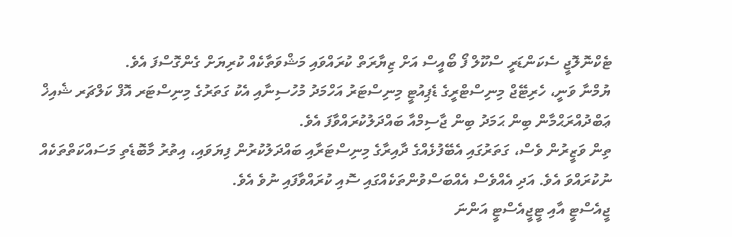ޓެކްނޮލޮޖީ ސެކަންޑަރީ ސްކޫލް ފޯ ބޯއީސް އަށް ޒިޔާރަތް ކުރައްވައި މަޝްވަތާކެއް ކުރިޔަށް ގެންގޮސްފަ އެވެ.
ޔުމްނާ ވަނީ، ހެރިޓޭޖް މިނިސްޓްރީގެ ޑެޕިއުޓީ މިނިސްޓަރު އަހްމަދު މުހުސިނާއި އެކު ގަތަރުގެ މިނިސްޓަރ އޮފް ކަލްޗަރ ޝެއިޚް ޢަބްދުއްރަޙްމާން ބިން ޙަމަދު ބިން ޖާސިމްއާ ބައްދަލުކުރައްވާފަ އެވެ.
ތިން ވަޒީރުން ވެސް، ގަތަރުގައި އެބޭފުޅެއްގެ ދާއިރާގެ މިނިސްޓަރާއި ބައްދަލުކުރުން ފިޔަވައި، އިތުރު މާބޮޑެތި މަސައްކަތްތަކެއް ނުކުރައްވަ އެވެ. އަދި އެއްވެސް އެއްބަސްވުންތަކެއްގައި ސޮއި ކުރައްވާފައި ނުވެ އެވެ.
ޖީއެސްޓީ އާއި ޓީޖީއެސްޓީ އަންނަ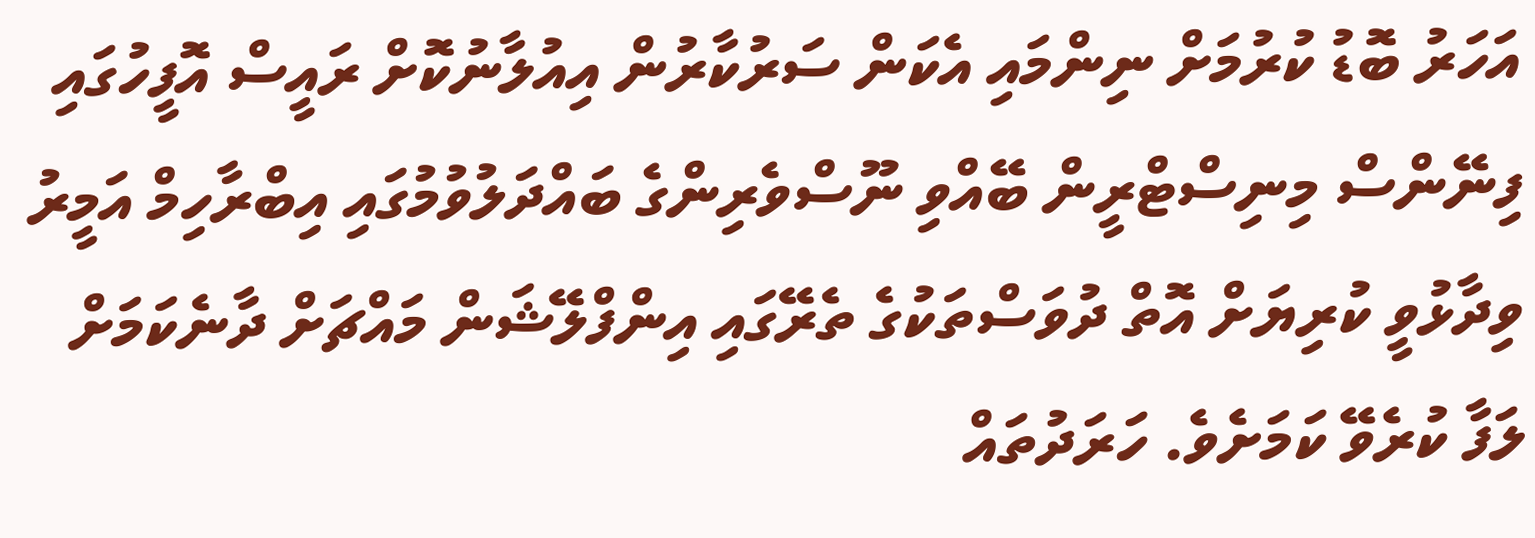އަހަރު ބޮޑު ކުރުމަށް ނިންމައި އެކަން ސަރުކާރުން އިއުލާނުކޮށް ރައީސް އޮފީހުގައި ފިނޭންސް މިނިސްޓްރީން ބޭއްވި ނޫސްވެރިންގެ ބައްދަލުވުމުގައި އިބްރާހިމް އަމީރު ވިދާޅުވީ ކުރިޔަށް އޮތް ދުވަސްތަކުގެ ތެރޭގައި އިންފްލޭޝަން މައްޗަށް ދާނެކަމަށް ލަފާ ކުރެވޭ ކަމަށެވެ. ހަރަދުތައް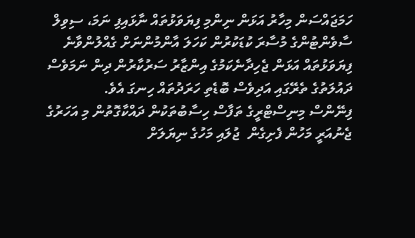ހަމަޖައްސަން މިހާރު އަޅަން ނިންމި ފިޔަވަޅުތައް ނާޅައިފި ނަމަ، ސިވިލް ސާވެންޓުންގެ މުސާރަ ކުޑަކުރުން ކަހަލަ އާންމުންނަށް ގެއްލުންވާނެ ފިޔަވަޅުތައް އަޅަން ޖެހިދާނެކަމުގެ އިންޒާރު ސަރުކާރުން ދިން ނަމަވެސް ދައުލަތުގެ ތެރޭގައި އަދިވެސް ބޮޑެތި ހަރަދުތައް ހިނގަ އެވެ.
ފިނޭންސް މިނިސްޓްރީގެ ތަފާސް ހިސާބުތަކުން ދައްކާގޮތުން މި އަހަރުގެ ޖެނުއަރީ މަހުން ފެށިގެން  ޖުލައި މަހުގެ ނިޔަލަށް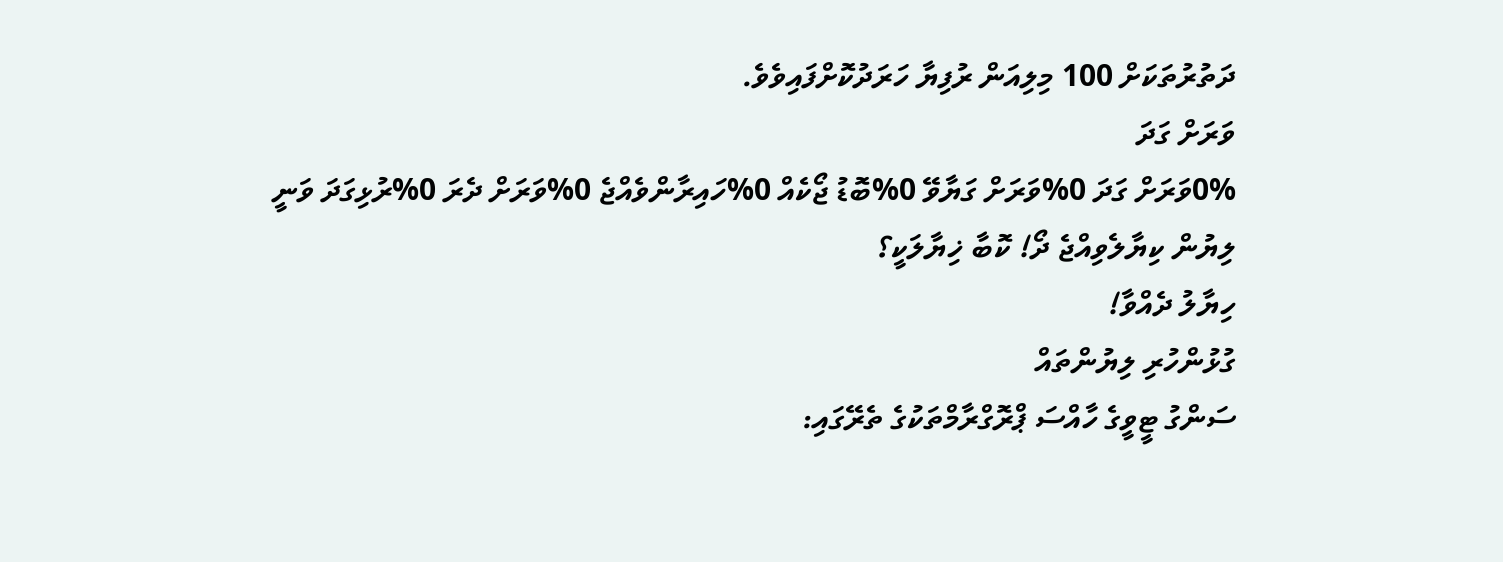ދަތުރުތަކަށް 100 މިލިއަން ރުފިޔާ ހަރަދުކޮށްފައިވެވެ.
ވަރަށް ގަދަ
0%ވަރަށް ގަދަ 0%ވަރަށް ގަޔާވޭ 0%ބޮޑު ޖޯކެއް 0%ހައިރާންވެއްޖެ 0%ވަރަށް ދެރަ 0%ރުޅިގަދަ ވަނީ
ލިޔުން ކިޔާލެވިއްޖެ ދޯ! ކޮބާ ޚިޔާލަކީ؟
ހިޔާލު ދެއްވާ!
ގުޅުންހުރި ލިޔުންތައް
ސަންގު ޓީވީގެ ހާއްސަ ޕްރޮގްރާމްތަކުގެ ތެރޭގައި: